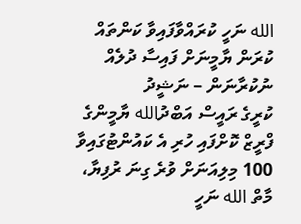الله ނަހީ ކުރައްވާފައިވާ ކަންތައް ކުރަން ޔާމީނަށް ފައިސާ ދުލެއް ނުކުރާނަން – ނަޝީދު
ކުރީގެ ރައީސް އަބްދުالله ޔާމީންގެ ފްރީޒް ކޮށްފައި ހުރި އެ ކައުންޓުގައިވާ 100 މިލިއަނަށް ވުރެ ގިނަ ރުފިޔާ، މާތް الله ނަހީ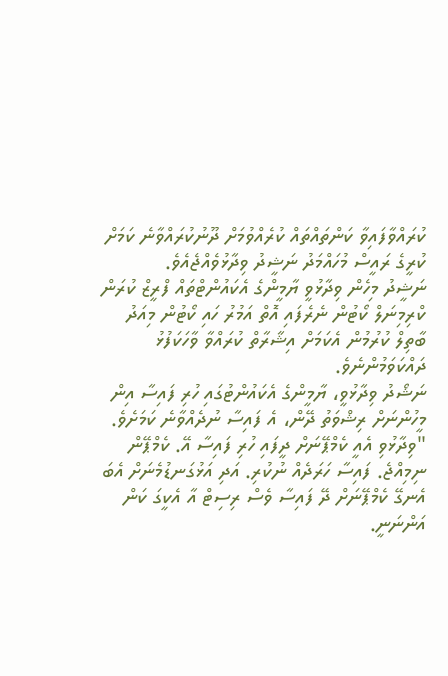ކުރައްވާފައިވާ ކަންތައްތައް ކުރެއްވުމަށް ދޫނުކުރައްވާނެ ކަމަށް ކުރީގެ ރައީސް މުހައްމަދު ނަޝީދު ވިދާޅުވެއްޖެއެވެ.
ނަޝީދު މިހެން ވިދާޅުވީ ޔާމީންގެ އެކައުންޓްތައް ފްރީޒް ކުރަން ކްރިމިނަލް ކޯޓުން ނެރެފައި އޮތް އަމުރު ހައި ކޯޓުން މިއަދު ބާތިލް ކުރުމުން އެކަމަށް އިޝާރާތް ކުރައްވާ ވާހަކަފުޅު ދައްކަވަމުންނެވެ.
ނަޝޯދު ވިދާޅުވީ، ޔާމީންގެ އެކައުންޓުގައި ހުރި ފައިސާ އިން މީހުންނަށް ރިޝްވަތު ދޭން، އެ ފައިސާ ނުދެއްވާނެ ކަމަށެވެ.
"ވިދާޅުވި އެއީ ކެމްޕޭނަށް ދީފައި ހުރި ފައިސާ އޭ. ކެމްޕޭން ނިމިއްޖެ. ފައިސާ ހަރަދެއް ނުކުރި. އަދި އަޅުގަނޑުމެނަށް އެބަ އެނގޭ ކެމްޕޭނަށް ދޭ ފައިސާ ވެސް ރިސިޓް އާ އެކީގަ ކަން އަންނަނީ.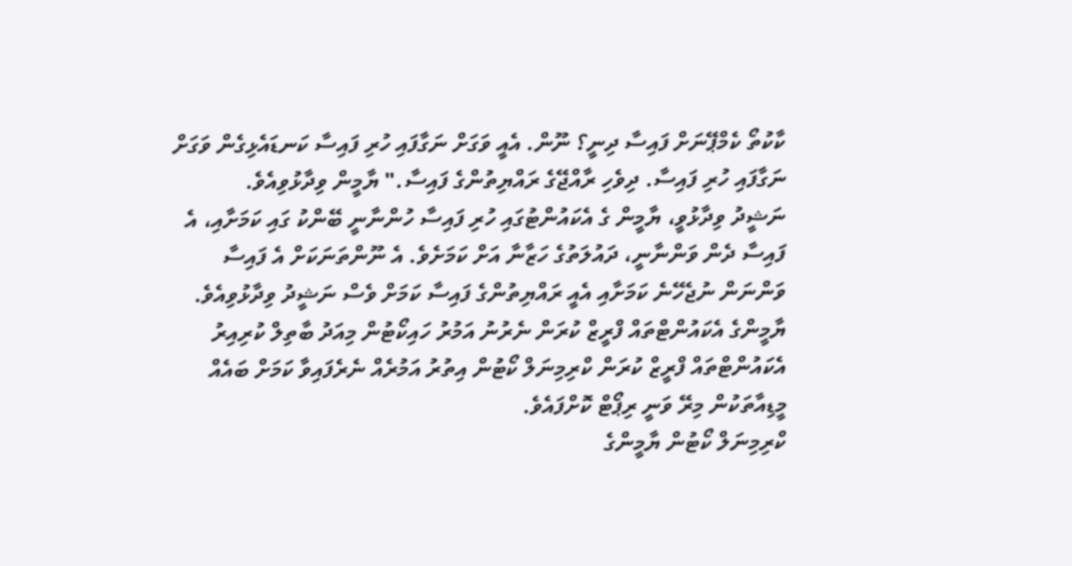ކާކުތޯ ކެމްޕޭނަށް ފައިސާ ދިނީ؟ ނޫން. އެއީ ވަގަށް ނަގާފައި ހުރި ފައިސާ ކަނޑައެޅިގެން ވަގަށް ނަގާފައި ހުރި ފައިސާ. ދިވެހި ރާއްޖޭގެ ރައްޔިތުންގެ ފައިސާ." ޔާމީން ވިދާޅުވިއެވެ.
ނަޝީދު ވިދާޅުވީ، ޔާމީން ގެ އެކައުންޓުގައި ހުރި ފައިސާ ހުންނާނީ ބޭންކު ގައި ކަމަށާއި، އެ ފައިސާ ދެން ވަންނާނީ، ދައުލަތުގެ ހަޒާނާ އަށް ކަމަށެވެ. އެ ނޫންތަނަކަށް އެ ފައިސާ ވަންނަން ނުޖެހޭނެ ކަމަށާއި އެއީ ރައްޔިތުންގެ ފައިސާ ކަމަށް ވެސް ނަޝީދު ވިދާޅުވިއެވެ.
ޔާމީންގެ އެކައުންޓްތައް ފްރީޒް ކުރަން ނެރުނު އަމުރު ހައިކޯޓުން މިއަދު ބާތިލް ކުރިއިރު އެކައުންޓްތައް ފްރީޒް ކުރަން ކްރިމިނަލް ކޯޓުން އިތުރު އަމުރެއް ނެރެފައިވާ ކަމަށް ބައެއް މީޑިއާތަކުން މިރޭ ވަނީ ރިޕޯޓް ކޮށްފައެވެ.
ކްރިމިނަލް ކޯޓުން ޔާމީންގެ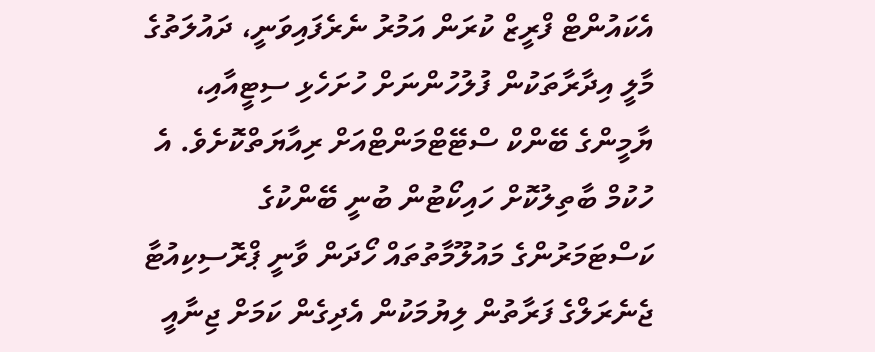އެކައުންޓް ފްރީޒް ކުރަން އަމުރު ނެރެފައިވަނީ، ދައުލަތުގެ މާލީ އިދާރާތަކުން ފުލުހުންނަށް ހުށަހެޅި ސިޓީއާއި، ޔާމީންގެ ބޭންކް ސްޓޭޓްމަންޓްއަށް ރިއާޔަތްކޮށެވެ. އެ ހުކުމް ބާތިލުކޮށް ހައިކޯޓުން ބުނީ ބޭންކުގެ ކަސްޓަމަރުންގެ މައުލޫމާތުތައް ހޯދަން ވާނީ ޕްރޮސިކިއުޓާ ޖެނެރަލްގެ ފަރާތުން ލިޔުމަކުން އެދިގެން ކަމަށް ޖިނާއީ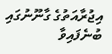އިޖުރާއަތުގެ ގާނޫނުގައި ބުނެފައިވާ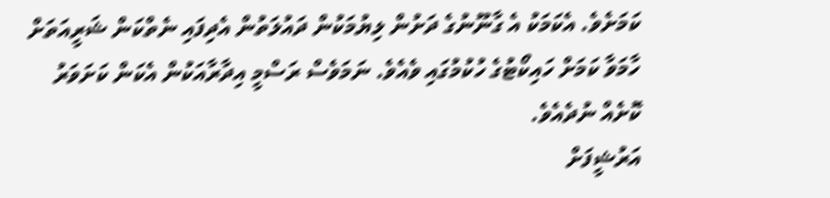ކަމަށެވެ. އެކަމަކު އެ ގާނޫނުގެ ދަށުން ލިޔުމަކުން ދައުލަތުން އެދިފައި ނެތްކަން ޝަރީއަތަށް ހާމަވާ ކަމަށް ހައިކޯޓުގެ ހުކުމުގައި ވެއެވެ. ނަމަވެސް ރަސްމީ އިދާރާއަކުން އެކަން ކަށަވަރު ކޮށެއް ނުދެއެވެ.
އަރުޝީފަށް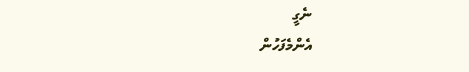ނެގީ
އެންމެފަހުން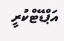އަޕްޑޭޓްކުރީ